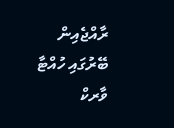ރާއްޖެއިން ބޭރުގައި ހުއްޓާ ވާރކް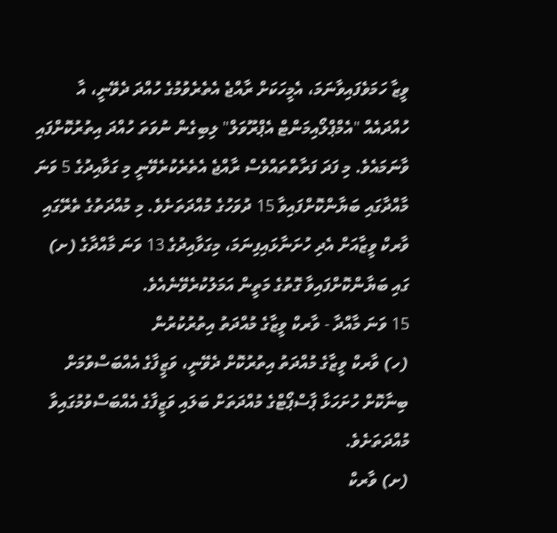ވީޒާ ހަމަވެފައިވާނަމަ، އެމީހަކަށް ރާއްޖެ އެތެރެވުމުގެ ހުއްދަ ދެވޭނީ، އާ ހުއްދައެއް "އެމްޕްލޯއިމަންޓް އެޕްރޫވަލް" ލިބިގެން ނުވަތަ ހުއްދަ އިތުރުކޮށްފައި ވާނަމައެވެ. މި ފަދަ ފަރާތްތައްވެސް ރާއްޖެ އެތެރެކުރެވޭނީ މި ގަވާއިދުގެ 5 ވަނަ މާއްދާގައި ބަޔާންކޮށްފައިވާ 15 ދުވަހުގެ މުއްދަތަށެވެ. މި މުއްދަތުގެ ތެރޭގައި ވާރކް ވީޒާއަށް އެދި ހުށަނާޅައިފިނަމަ، މިގަވާއިދުގެ 13 ވަނަ މާއްދާގެ (ށ) ގައި ބަޔާންކޮށްފައިވާ ގޮތުގެ މަތީން އަމަލުކުރެވޭނެއެވެ.
15 ވަނަ މާއްދާ - ވާރކް ވީޒާގެ މުއްދަތު އިތުރުކުރުން
(ހ) ވާރކް ވީޒާގެ މުއްދަތު އިތުރުކޮށް ދެވޭނީ، ވަޒީފާގެ އެއްބަސްވުމަށް ބިނާކޮށް ހުށަހަޅާ ޕާސްޕޯޓްގެ މުއްދަތަށް ބަލައި ވަޒީފާގެ އެއްބަސްވުމުގައިވާ މުއްދަތަށެވެ.
(ށ) ވާރކް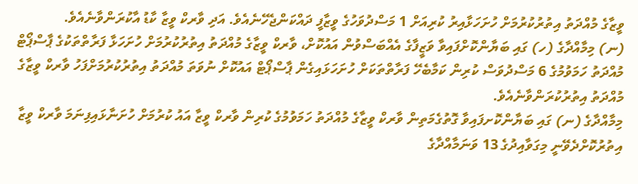ވީޒާގެ މުއްދަތު އިތުރުކުރުމަށް ހުށަހަޅާއިރު ކުރިއަށް 1 މަސްދުވަހުގެ ވީޒާފީ ދައްކަންޖެހޭނެއެވެ. އަދި ވާރކް ވީޒާ ކާޑު އާކުރަންވާނެއެވެ.
(ނ) މިމާއްދާގެ (ހ) ގައި ބަޔާންކޮށްފައިވާ ވަޒީފާގެ އެއްބަސްވުން އައުކޮށް، ވާރކް ވީޒާގެ މުއްދަތު އިތުރުކުރުމަށް ހުށަހަޅާ ފަރާތްތަކުގެ ޕާސްޕޯޓް މުއްދަތު ހަމަވުމުގެ 6 މަސްދުވަސް ކުރިން ކަމާބެހޭ ފަރާތްތަކަށް ހުށަހަޅައިގެން ޕާސްޕޯޓް އައުކޮށް ނުވަތަ މުއްދަތު އިތުރުކުރުމަށްފަހު ވާރކް ވީޒާގެ މުއްދަތު އިތުރުކުރަންވާނެއެވެ.
މިމާއްދާގެ (ނ) ގައި ބަޔާންކޮށފައިވާ ގޮތުގެމަތިން ވާރކް ވީޒާގެ މުއްދަތު ހަމަވުމުގެ ކުރިން ވާރކް ވީޒާ އައު ކުރުމަށް ހުށަނާޅައިފިނަމަ ވާރކް ވީޒާ އިތުރުކޮށްދެވޭނީ މިގަވާއިދުގެ 13 ވަނަމާއްދާގެ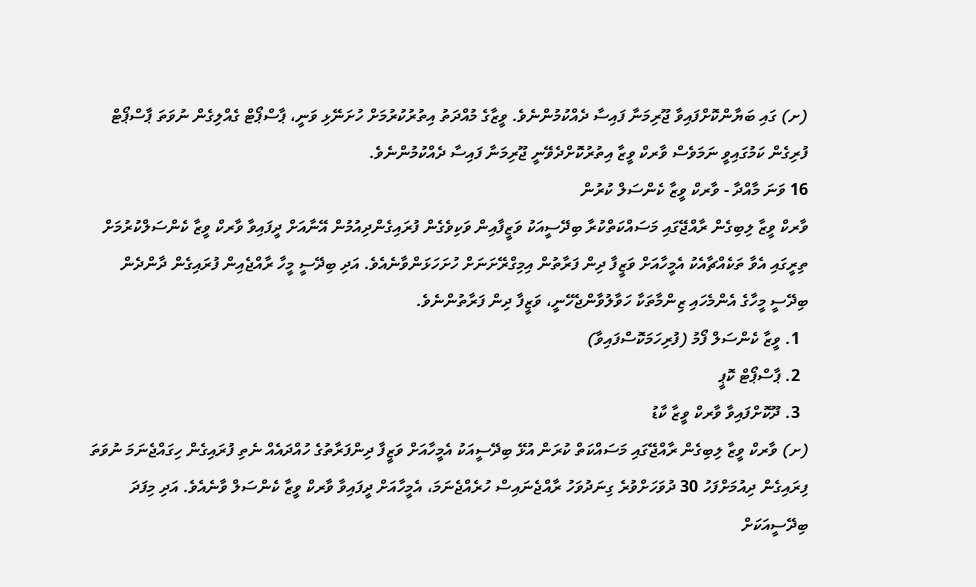(ށ) ގައި ބަޔާންކޮށްފައިވާ ޖޫރިމަނާ ފައިސާ ދެއްކުމުންނެވެ. ވީޒާގެ މުއްދަތު އިތުރުކުރުމަށް ހުށަނޭޅި ވަނީ، ޕާސްޕޯޓް ގެއްލިގެން ނުވަތަ ޕާސްޕޯޓް ފުރިގެން ކަމުގައިވީ ނަމަވެސް ވާރކް ވީޒާ އިތުރުކޮށްދެވޭނީ ޖޫރިމަނާ ފައިސާ ދެއްކުމުންނެވެ.
16 ވަނަ މާއްދާ - ވާރކް ވީޒާ ކެންސަލް ކުރުން
ވާރކް ވީޒާ ލިބިގެން ރާއްޖޭގައި މަސައްކަތްކުރާ ބިދޭސީއަކު ވަޒީފާއިން ވަކިވެގެން ފުރައިގެންދިއުމުން އޭނާއަށް ދީފައިވާ ވާރކް ވީޒާ ކެންސަލްކުރުމަށް ތިރީގައި އެވާ ތަކެއްޗާއެކު އެމީހާއަށް ވަޒީފާ ދިން ފަރާތުން އިމިގްރޭށަނަށް ހުށަހަޅަންވާނެއެވެ. އަދި ބިދޭސީ މީހާ ރާއްޖެއިން ފުރައިގެން ދާންދެން ބިދޭސީ މީހާގެ އެންމެހައި ޒިންމާތަކާ ހަވާލުވާންޖެހޭނީ، ވަޒީފާ ދިން ފަރާތުންނެވެ.
  1. ވީޒާ ކެންސަލް ފޯމު (ފުރިހަމަކޮސްފައިވާ)
  2. ޕާސްޕޯޓް ކޮޕީ
  3. ދޫކޮށްފައިވާ ވާރކް ވީޒާ ކާޑު
(ށ) ވާރކް ވީޒާ ލިބިގެން ރާއްޖޭގައި މަސައްކަތް ކުރަން އުޅޭ ބިދޭސީއަކު އެމީހާއަށް ވަޒީފާ ދިންފަރާތުގެ ހުއްދައެއް ނެތި ފުރައިގެން ހިގައްޖެނަމަ ނުވަތަ ފިރައިގެން ދިއުމަށްފަހު 30 ދުވަހަށްވުރެ ގިނަދުވަހު ރާއްޖެނައިސް ހުރެއްޖެނަމަ، އެމީހާއަށް ދީފައިވާ ވާރކް ވީޒާ ކެންސަލް ވާނެއެވެ. އަދި މިފަދަ ބިދޭސީއަކަށް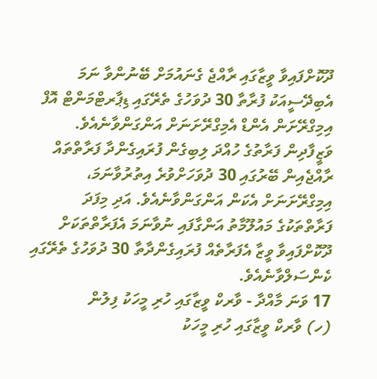ދޫކޮށްފައިވާ ވީޒާގައި ރާއްޖެ ގެނައުމަށް ބޭނުންވާ ނަމަ އެބިދޭސީއަކު ފުރާތާ 30 ދުވަހުގެ ތެރޭގައި ޑިޕާރޓްމަންޓް އޮފް އިމިގްރޭށަން އެންޑް އެމިގްރޭށަނަށް އަންގަންވާނެއެވެ. ވަޒީފާދިން ފަރާތުގެ ހުއްދަ ލިބިގެން ފުރައިގެންދާ ފަރާތްތައް ރާއްޖެއިން ބޭރުގައި 30 ދުވަހަށްވުރެ އިތުރުވާނަމަ، އިމިގްރޭށަނަށް އެކަން އަންގަންވާނެއެވެ. އަދި މިފަދަ ފަރާތްތަކުގެ މައުލޫމާތު އަންގާފައި ނުވާނަމަ އެފަރާތްތަކަށް ދޫކޮށްފައިވާ ވީޒާ އެފަރާތެއް ފުރައިގެންދާތާ 30 ދުވަހުގެ ތެރޭގައި ކެންސަލްވާނެއެވެ.
17 ވަނަ މާއްދާ - ވާރކް ވީޒާގައި ހުރި މީހަކު ފިލުން
(ހ) ވާރކް ވީޒާގައި ހުރި މީހަކު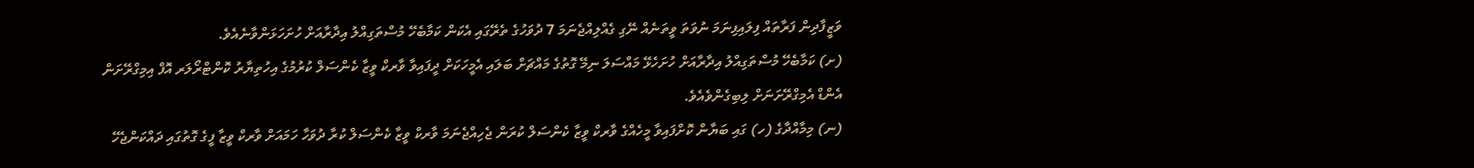ވަޒީފާދިން ފަރާތައް ފިލައިފިނަމަ ނުވަތަ ވީތަނެއް ނޭގި ގެއްލިއްޖެނަމަ 7 ދުވަހުގެ ތެރޭގައި އެކަން ކަމާބެހޭ މުސްތަގިއްލު އިދާރާއަށް ހުށަހަޅަންވާނެއެވެ.
(ށ) ކަމާބެހޭ މުސްތަގިއްލު އިދާރާއަށް ހުށަހެޅޭ މައްސަލަ ނިމޭ ގޮތުގެ މައްޗަށް ބަލައި އެމީހަކަށް ދީފައިވާ ވާރކް ވީޒާ ކެންސަލް ކުރުމުގެ އިހުތިޔާރު ކޮންޓްރޯލަރ އޮފް އިމިގްރޭށަން އެންޑް އެމިގްރޭށަނަށް ލިބިގެންވެއެވެ.
(ނ) މިމާއްދާގެ (ހ) ގައި ބަޔާން ކޮށްފައިވާ މީހެއްގެ ވާރކް ވީޒާ ކެންސަލް ކުރަން ޖެހިއްޖެނަމަ ވާރކް ވީޒާ ކެންސަލް ކުރާ ދުވަހާ ހަމައަށް ވާރކް ވީޒާ ފީގެ ގޮތުގައި ދައްކަންޖެހޭ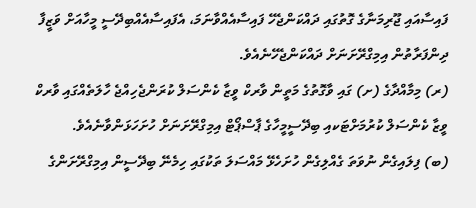ފައިސާއައި ޖޫރިމަނާގެ ގޮތުގައި ދައްކަންޖެހޭ ފައިސާއެއްވާނަމަ، އެފައިސާއެއްބިދޭސީ މީހާއަށް ވަޒީފާ ދިންފަރާތުން އިމިގްރޭށަނަށް ދައްކަންޖެހޭނެއެވެ.
(ރ) މިމާއްދާގެ (ށ) ގައި ވާގޮތުގެ މަތީން ވާރކް ވީޒާ ކެންސަލް ކުރަންޖެހިއްޖެ ހާލަތެއްގައި ވާރކް ވީޒާ ކެންސަލް ކުރުމަށްޓަކއި ބިދޭސީމީހާގެ ޕާސްޕޯޓް އިމިގްރޭށަނަށް ހުށަހަޅަންވާނެއެވެ.
(ބ) ފިލައިގެން ނުވަތަ ގެއްލިގެން ހުށަހެޅޭ މައްސަލަ ތަކުގައި ހިމެނޭ ބިދޭސީން އިމިގްރޭށަންގެ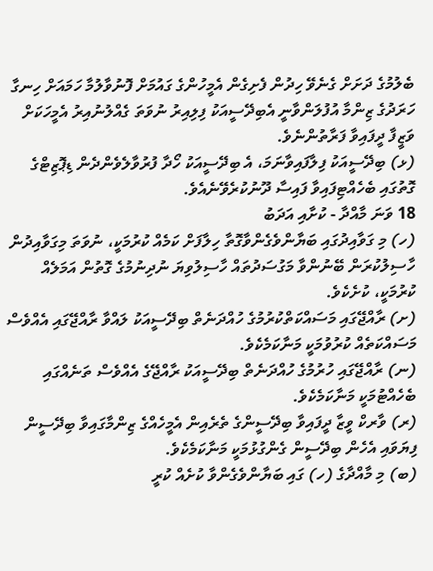ބެލުމުގެ ދަށަށް ގެނެވޭ ހިދުން ފެށިގެން އެމީހުންގެ ގައުމަށް ފޮނުވާލުމާ ހަމައަށް ހިނގާ ހަރަދުގެ ޒިންމާ އުފުލަންވާނީ އެބިދޭސީއަކު ފިލިއިރު ނުވަތަ ގެއްލުނުއިރު އެމީހަކަށް ވަޒީފާ ދީފައިވާ ފަރާތުންނެވެ.
(ޅ) ބިދޭސީއަކު ފިލާފައިވާނަމަ، އެ ބިދޭސީއަކު ހޯދާ ފުރުވާލެވެންދެން ޑިޕޮޒިޓްގެ ގޮތުގައި ބެހެއްޓިފައިވާ ފައިސާ ދޫނުކުރެވޭނެއެވެ.
18 ވަނަ މާއްދާ - ކުށާއި އަދަބު
(ހ) މި ގަވާއިދުގައި ބަޔާންވެގެންވާގޮތާ ހިލާފަށް ކަމެއް ކުރުމަކީ، ނުވަތަ މިގަވާއިދުން ހާސިލުކުރަން ބޭނުންވާ މަގުސަދުތައް ހާސިލުވިޔަ ނުދިނުމުގެ ގޮތުން އަމަލެއް ކުރުމަކީ، ކުށެކެވެ.
(ށ) ރާއްޖޭގައި މަސައްކަތްކުރުމުގެ ހުއްދަނެތް ބިދޭސީއަކު ލައްވާ ރާއްޖޭގައި އެއްވެސް މަސައްކަތެއް ކުރުވުމަކީ މަނާކަމެކެވެ.
(ނ) ރާއްޖޭގައި ހުރުމުގެ ހުއްދަނެތް ބިދޭސީއަކު ރާއްޖޭގެ އެއްވެސް ތަނެއްގައި ބެހެއްޓުމަކީ މަނާކަމެކެވެ.
(ރ) ވާރކް ވީޒާ ދީފައިވާ ބިދޭސީންގެ ތެރެއިން އެމީހެއްގެ ޒިންމާގައިވާ ބިދޭސީން ފިޔަވައި އެހެން ބިދޭސީން ގެންގުޅުމަކީ މަނާކަމެކެވެ.
(ބ) މި މާއްދާގެ (ހ) ގައި ބަޔާންވެގެންވާ ކުށެއް ކުރީ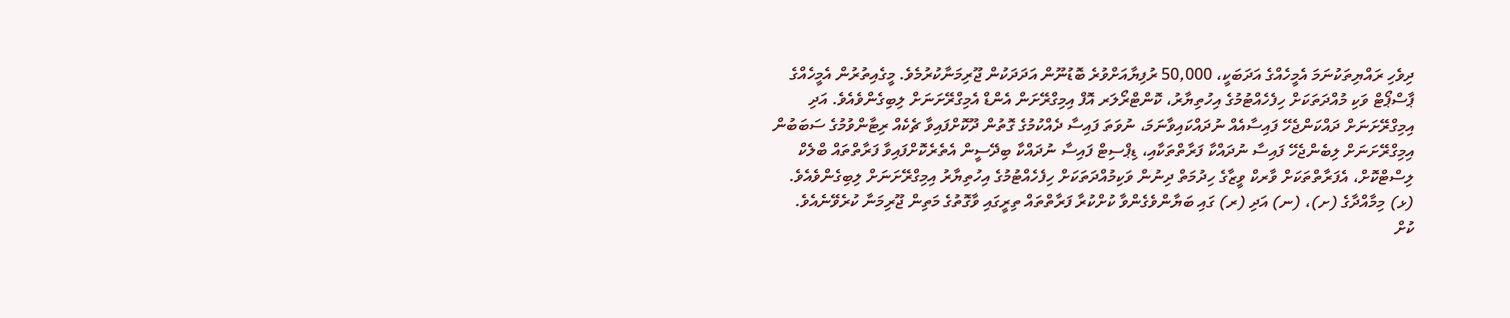ދިވެހި ރައްޔިތަކުނަމަ އެމީހެއްގެ އަދަބަކީ، 50,000 ރުފިޔާއަށްވުރެ ބޮޑުނޫން އަދަދަކުން ޖޫރިމަނާކުރުމެވެ. މީގެއިތުރުން އެމީހެއްގެ ޕާސްޕޯޓް ވަކި މުއްދަތަކަށް ހިފެހެއްޓުމުގެ އިހުތިޔާރު، ކޮންޓްރޯލަރ އޮފް އިމިގްރޭށަން އެންޑް އެމިގްރޭށަނަށް ލިބިގެންވެއެވެ. އަދި އިމިގްރޭށަނަށް ދައްކަންޖެހޭ ފައިސާއެއް ނުދައްކައިވާނަމަ، ނުވަތަ ފައިސާ ދެއްކުމުގެ ގޮތުން ދޫކޮށްފައިވާ ޗެކެއް ރިޓާންވުމުގެ ސަބަބުން އިމިގްރޭށަނަށް ލިބެންޖެހޭ ފައިސާ ނުދައްކާ ފަރާތްތަކާއި، ޑިޕްސިޓް ފައިސާ ނުދައްކާ ބިދޭސީން އެތެރެކޮށްފައިވާ ފަރާތްތައް ބްލެކް ލިސްޓްކޮށް، އެފަރާތްތަކަށް ވާރކް ވީޒާގެ ހިދުމަތް ދިނުން ވަކިމުއްދަތަކަށް ހިފެހެއްޓުމުގެ އިހުތިޔާރު އިމިގްރޭށަނަށް ލިބިގެންވެއެވެ.
(ޅ) މިމާއްދާގެ (ށ)، (ނ) އަދި (ރ) ގައި ބަޔާންވެގެންވާ ކުށްކުރާ ފަރާތްތައް ތިރީގައި ވާގޮތުގެ މަތިން ޖޫރިމަނާ ކުރެވޭނެއެވެ.
ކުށް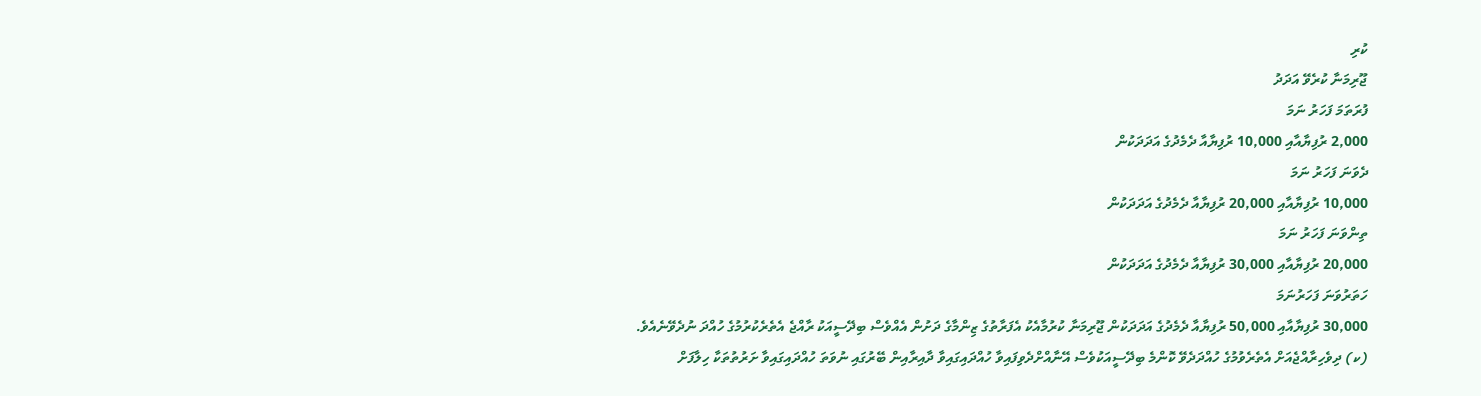ކުރި
ޖޫރިމަނާ ކުރެވޭ އަދަދު
ފުރަތަމަ ފަހަރު ނަމަ
2,000 ރުފިޔާއާއި 10,000 ރުފިޔާއާ ދެމެދުގެ އަދަދަކުން
ދެވަނަ ފަހަރު ނަމަ
10,000 ރުފިޔާއާއި 20,000 ރުފިޔާއާ ދެމެދުގެ އަދަދަކުން
ތިންވަނަ ފަހަރު ނަމަ
20,000 ރުފިޔާއާއި 30,000 ރުފިޔާއާ ދެމެދުގެ އަދަދަކުން
ހަތަރުވަނަ ފަހަރުނަމަ
30,000 ރުފިޔާއާއި 50,000 ރުފިޔާއާ ދެމެދުގެ އަދަދަކުން ޖޫރިމަނާ ކުރުމާއެކު އެފަރާތުގެ ޒިންމާގެ ދަށުން އެއްވެސް ބިދޭސީއަކު ރާއްޖެ އެތެރެކުރުމުގެ ހުއްދަ ނުދެވޭނެއެވެ.
(ކ) ދިވެހިރާއްޖެއަށް އެތެރެވުމުގެ ހުއްދަދެވޭ ކޮންމެ ބިދޭސީއަކުވެސް އޭނާއްށްދެވިފައިވާ ހުއްދައިގައިވާ ދާއިރާއިން ބޭރުގައި ނުވަތަ ހުއްދައިގައިވާ ށަރުތުތަކާ ހިލާފަށް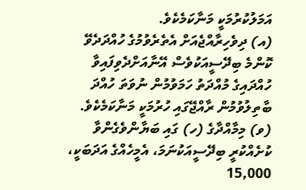އަމަލުކުރުމަކީ މަނާކަމެކެވެ.
(އ) ދިވެހިރާއްޖެއަށް އެތެރެވުމުގެ ހުއްދަދެވޭ ކޮންމެ ބިދޭސީއަކުވެސް އޭނާއަށްދެވިފައިވާ ހުއްދައިގެ މުއްދަތު ހަމަވުމުން ނުވަތަ ހުއްދަ ބާތިލުވުމުން ރާއްޖޭގައި ހުރުމަކީ މަނާކަމެކެވެ.
(ވ) މިމާއްދާގެ (ހ) ގައި ބަޔާންވެގެންވާ ކުށެއްކުރީ ބިދޭސީއަކުނަމަ، އެމީހެއްގެ އަދަބަކީ، 15,000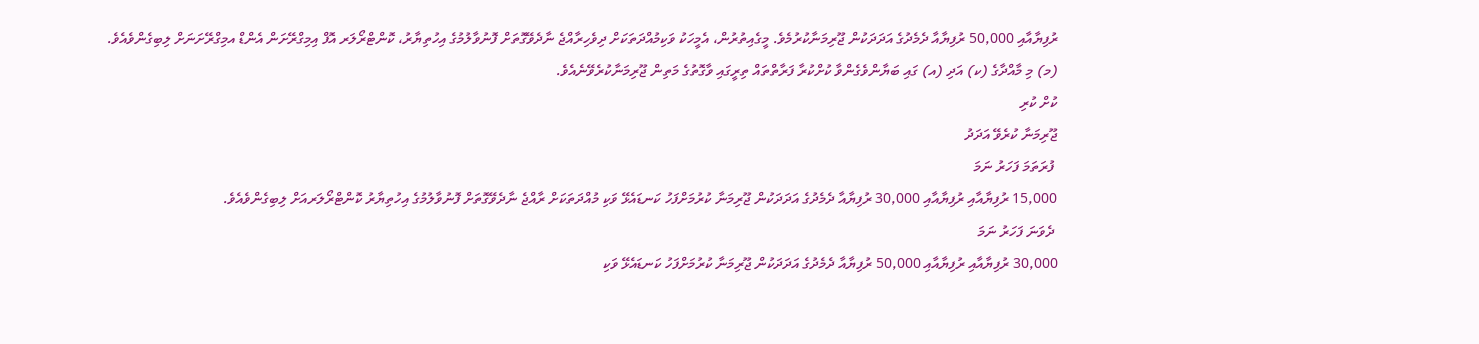ރުފިޔާއާއި 50,000 ރުފިޔާއާ ދެމެދުގެ އަދަދަކުން ޖޫރިމަނާކުރުމެވެ. މީގެއިތުރުން، އެމީހަކު ވަކިމުއްދަތަކަށް ދިވެހިރާއްޖެ ނާދެވޭގޮތަށް ފޮނުވާލުމުގެ އިހުތިޔާރު، ކޮންޓްރޯލަރ އޮފް އިމިގްރޭށަން އެންޑް އމިގްރޭށަނަށް ލިބިގެންވެއެވެ.
(މ) މި މާއްދާގެ (ކ) އަދި (އ) ގައި ބަޔާންވެގެންވާ ކުށްކުރާ ފަރާތްތައް ތިރީގައި ވާގޮތުގެ މަތިން ޖޫރިމަނާކުރެވޭނެއެވެ.
ކުށް ކުރި
ޖޫރިމަނާ ކުރެވޭ އަދަދު
 ފުރަތަމަ ފަހަރު ނަމަ
15,000 ރުފިޔާއާއި ރުފިޔާއާއި 30,000 ރުފިޔާއާ ދެމެދުގެ އަދަދަކުން ޖޫރިމަނާ ކުރުމަށްފަހު ކަނޑައެޅޭ ވަކި މުއްދަތަކަށް ރާއްޖެ ނާދެވޭގޮތަށް ފޮނުވާލުމުގެ އިހުތިޔާރު ކޮންޓްރޯލަރއަށް ލިބިގެންވެއެވެ.
 ދެވަނަ ފަހަރު ނަމަ
30,000 ރުފިޔާއާއި ރުފިޔާއާއި 50,000 ރުފިޔާއާ ދެމެދުގެ އަދަދަކުން ޖޫރިމަނާ ކުރުމަށްފަހު ކަނޑައެޅޭ ވަކި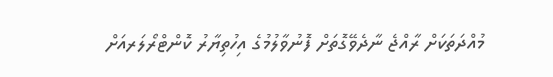މުއްދަތަކަށް ރާއްޖެ ނާދެވޭގޮތަށް ފޮނުވާލުމުގެ އިހުތިޔާރު ކޮންޓްރޯލަރއަށް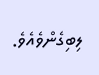ލިބިގެންވެއެވެ.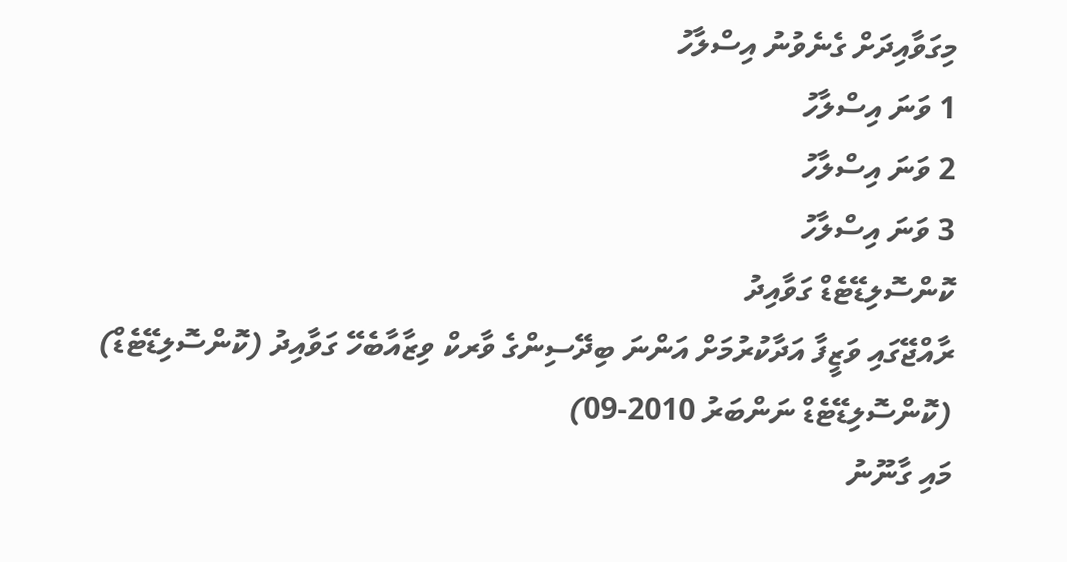މިގަވާއިދަށް ގެނެވުނު އިސްލާހު
1 ވަނަ އިސްލާހު
2 ވަނަ އިސްލާހު
3 ވަނަ އިސްލާހު
ކޮންސޮލިޑޭޓެޑް ގަވާއިދު
ރާއްޖޭގައި ވަޒީފާ އަދާކުރުމަށް އަންނަ ބިދޭސިންގެ ވާރކް ވިޒާއާބެހޭ ގަވާއިދު (ކޮންސޮލިޑޭޓެޑް) (ކޮންސޮލިޑޭޓެޑް ނަންބަރު 2010-09)
މައި ގާނޫނު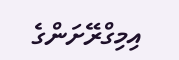އިމިގްރޭށަންގެ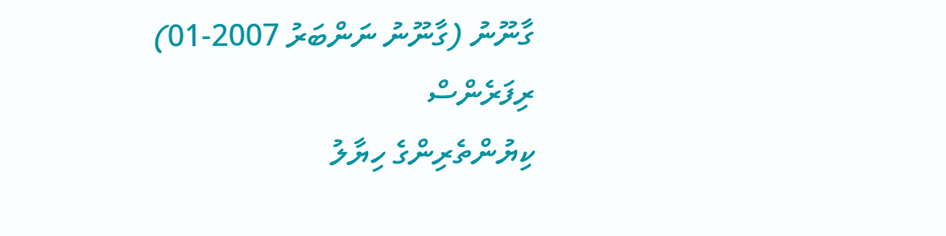ގާނޫނު (ގާނޫނު ނަންބަރު 2007-01)
ރިފަރެންސް
ކިޔުންތެރިންގެ ހިޔާލު